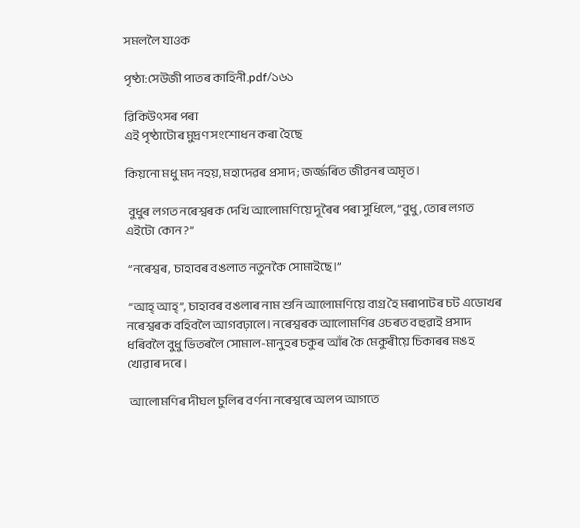সমললৈ যাওক

পৃষ্ঠা:সেউজী পাতৰ কাহিনী.pdf/১৬১

ৱিকিউৎসৰ পৰা
এই পৃষ্ঠাটোৰ মুদ্ৰণ সংশোধন কৰা হৈছে

কিয়নো মধু মদ নহয়, মহাদেৱৰ প্ৰসাদ ; জর্জ্জৰিত জীৱনৰ অমৃত।

 বুধুৰ লগত নৰেশ্বৰক দেখি আলোমণিয়ে দূৰৈৰ পৰা সুধিলে, “বুধু, তোৰ লগত এইটো কোন ?”

 “নৰেশ্বৰ, চাহাবৰ বঙলাত নতুনকৈ সোমাইছে।”

 “আহ্ আহ্”, চাহাবৰ বঙলাৰ নাম শুনি আলোমণিয়ে ব্যগ্ৰ হৈ মৰাপাটৰ চট এডোখৰ নৰেশ্বৰক বহিবলৈ আগবঢ়ালে। নৰেশ্বৰক আলোমণিৰ ওচৰত বহুৱাই প্ৰসাদ ধৰিবলৈ বুধু ভিতৰলৈ সোমাল-মানুহৰ চকুৰ আঁৰ কৈ মেকুৰীয়ে চিকাৰৰ মঙহ খোৱাৰ দৰে ।

 আলোমণিৰ দীঘল চুলিৰ বৰ্ণনা নৰেশ্বৰে অলপ আগতে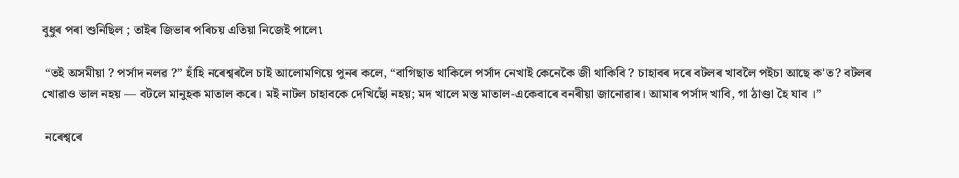বুধুৰ পৰা শুনিছিল ; তাইৰ জিভাৰ পৰিচয় এতিয়া নিজেই পালে৷

 “তই অসমীয়া ? পৰ্সাদ নলৱ ?” হাঁহি নৰেশ্বৰলৈ চাই আলোমণিয়ে পুনৰ কলে, “বাগিছাত থাকিলে পৰ্সাদ নেখাই কেনেকৈ জী থাকিবি ? চাহাবৰ দৰে বটলৰ খাবলৈ পইচা আছে ক'ত? বটলৰ খোৱাও ভাল নহয় — বটলে মানুহক মাতাল কৰে। মই নাটল চাহাবকে দেখিছোঁ নহয়; মদ খালে মস্ত মাতাল-একেবাৰে বনৰীয়া জানোৱাৰ। আমাৰ পৰ্সাদ খাবি, গা ঠাণ্ডা হৈ যাব ।”

 নৰেশ্বৰে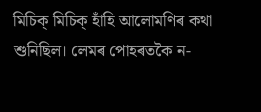মিচিক্ মিচিক্‌ হাঁহি আলোমণিৰ কথা শুনিছিল। লেমৰ পোহৰতকৈ ন-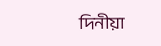দিনীয়া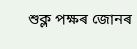শুক্ল পক্ষৰ জোনৰ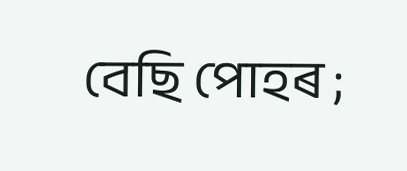বেছি পোহৰ ;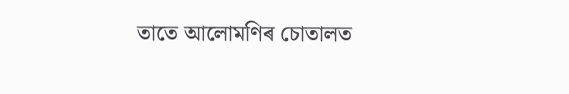তাতে আলোমণিৰ চোতালত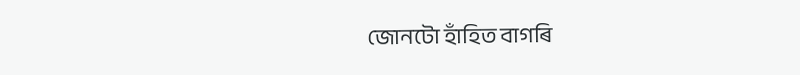জোনটো হাঁহিত বাগৰি